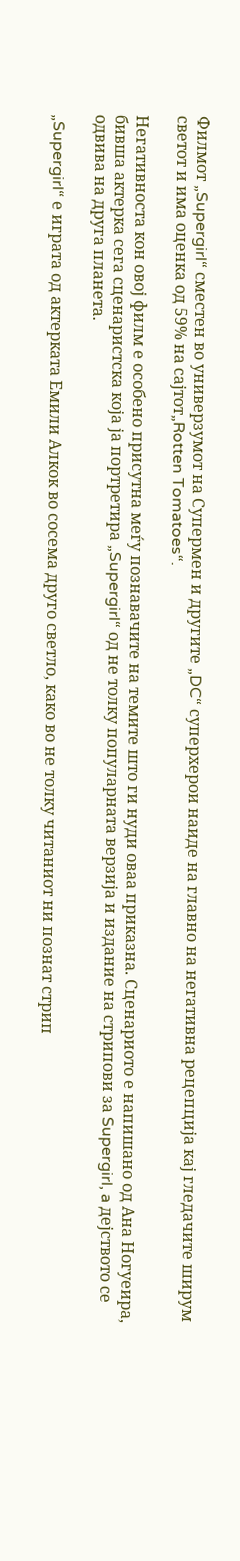Филмот „Supergirl“ сместен во универзумот на Супермен и другите „DC“ суперхерои наиде на главно на негативна рецепција кај гледачите ширум светот и има оценка од 59% на сајтот„Rotten Tomatoes“.

Негативноста кон овој филм е особено присутна меѓу познавачите на темите што ги нуди оваа приказна. Сценариото е напишано од Ана Ногуеира, бивша актерка сега сценаристска која ја портретира „Supergirl“ од не толку популарната верзија и издание на стрипови за Supergirl, a дејството се одвива на друга планета.

„Supergirl“ е играта од актерката Емили Алкок во сосема друго светло, како во не толку читаниот ни познат стрип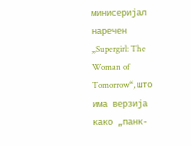минисеријал наречен „Supergirl: The Woman of Tomorrow“, што има верзија како „панк-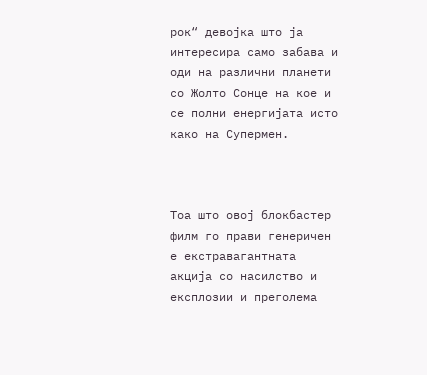рок“ девојка што ја интересира само забава и оди на различни планети со Жолто Сонце на кое и се полни енергијата исто како на Супермен.



Тоа што овој блокбастер филм го прави генеричен е екстравагантната акција со насилство и експлозии и преголема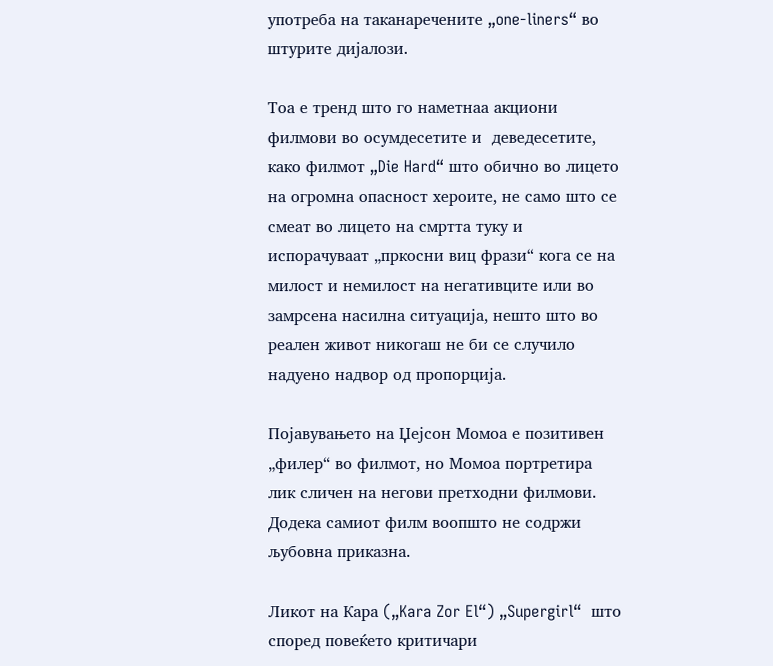употреба на таканаречените „one-liners“ во штурите дијалози.

Тоа е тренд што го наметнаа акциони филмови во осумдесетите и  деведесетите, како филмот „Die Hard“ што обично во лицето на огромна опасност хероите, не само што се смеат во лицето на смртта туку и испорачуваат „пркосни виц фрази“ кога се на милост и немилост на негативците или во замрсена насилна ситуација, нешто што во реален живот никогаш не би се случило надуено надвор од пропорција.

Појавувањето на Џејсон Момоа е позитивен „филер“ во филмот, но Момоа портретира лик сличен на негови претходни филмови. Додека самиот филм воопшто не содржи љубовна приказна.

Ликот на Кара („Kara Zor El“) „Supergirl“  што според повеќето критичари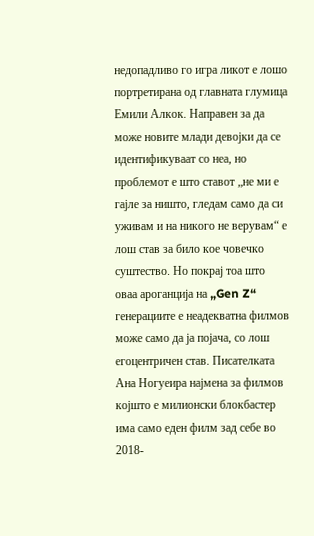недопадливо го игра ликот е лошо портретирана од главната глумица Емили Алкок. Направен за да може новите млади девојки да се идентификуваат со неа, но проблемот е што ставот „не ми е гајле за ништо, гледам само да си уживам и на никого не верувам“ е лош став за било кое човечко суштество. Но покрај тоа што оваа ароганција на „Gen Z“ генерациите е неадекватна филмов може само да ја појача, со лош егоцентричен став. Писателката Ана Ногуеира најмена за филмов којшто е милионски блокбастер има само еден филм зад себе во 2018-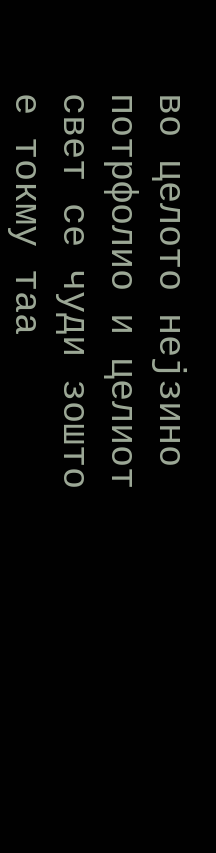во целото нејзино потрфолио и целиот свет се чуди зошто е токму таа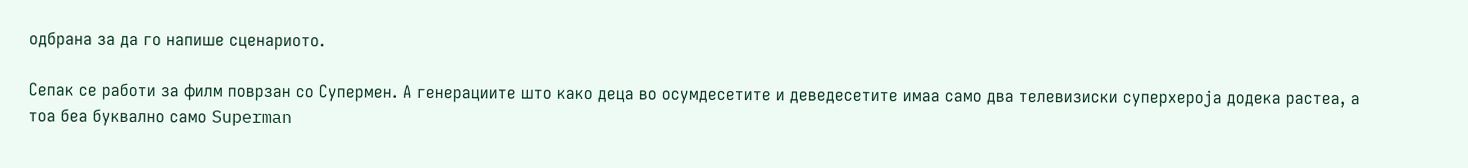одбрана за да го напише сценариото.

Сепак се работи за филм поврзан со Супермен. А генерациите што како деца во осумдесетите и деведесетите имаа само два телевизиски суперхероја додека растеа, а тоа беа буквално само Superman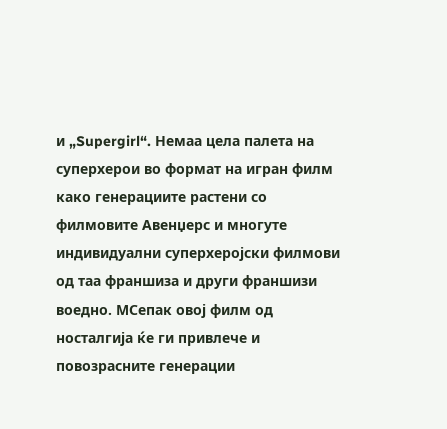и „Supergirl“. Немаа цела палета на суперхерои во формат на игран филм како генерациите растени со филмовите Авенџерс и многуте индивидуални суперхеројски филмови од таа франшиза и други франшизи воедно. MСепак овој филм од носталгија ќе ги привлече и повозрасните генерации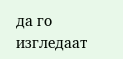да го изгледаат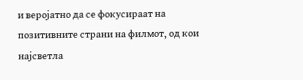и веројатно да се фокусираат на позитивните страни на филмот, од кои најсветла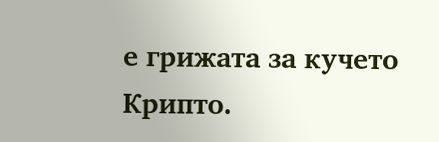е грижата за кучето Крипто.